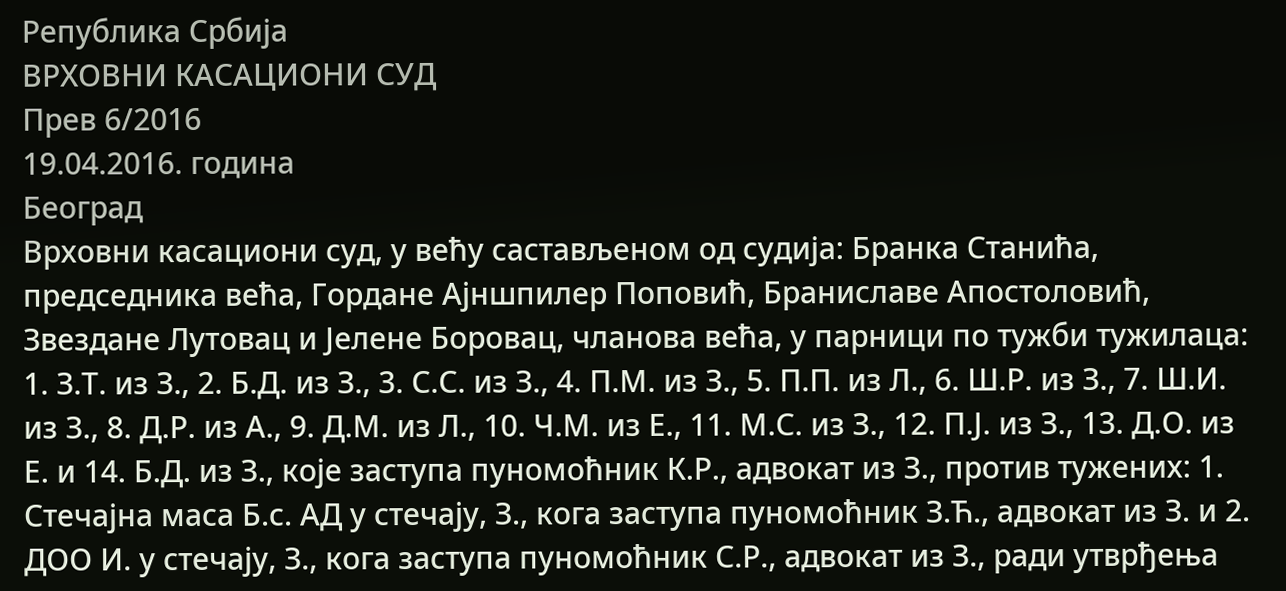Република Србија
ВРХОВНИ КАСАЦИОНИ СУД
Прев 6/2016
19.04.2016. година
Београд
Врховни касациони суд, у већу састављеном од судија: Бранка Станића, председника већа, Гордане Ајншпилер Поповић, Браниславе Апостоловић, Звездане Лутовац и Јелене Боровац, чланова већа, у парници по тужби тужилаца: 1. З.Т. из З., 2. Б.Д. из З., 3. С.С. из З., 4. П.М. из З., 5. П.П. из Л., 6. Ш.Р. из З., 7. Ш.И. из З., 8. Д.Р. из А., 9. Д.М. из Л., 10. Ч.М. из Е., 11. М.С. из З., 12. П.Ј. из З., 13. Д.О. из Е. и 14. Б.Д. из З., које заступа пуномоћник К.Р., адвокат из З., против тужених: 1. Стечајна маса Б.с. АД у стечају, З., кога заступа пуномоћник З.Ћ., адвокат из З. и 2. ДОО И. у стечају, З., кога заступа пуномоћник С.Р., адвокат из З., ради утврђења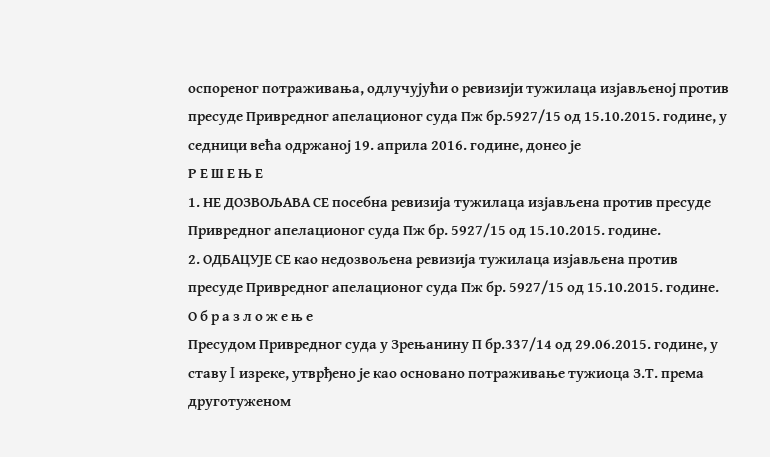оспореног потраживања, одлучујући о ревизији тужилаца изјављеној против пресуде Привредног апелационог суда Пж бр.5927/15 од 15.10.2015. године, у седници већа одржаној 19. априла 2016. године, донео је
Р Е Ш Е Њ Е
1. НЕ ДОЗВОЉАВА СЕ посебна ревизија тужилаца изјављена против пресуде Привредног апелационог суда Пж бр. 5927/15 од 15.10.2015. године.
2. ОДБАЦУЈЕ СЕ као недозвољена ревизија тужилаца изјављена против пресуде Привредног апелационог суда Пж бр. 5927/15 од 15.10.2015. године.
О б р а з л о ж е њ е
Пресудом Привредног суда у Зрењанину П бр.337/14 од 29.06.2015. године, у ставу I изреке, утврђено је као основано потраживање тужиоца З.Т. према друготуженом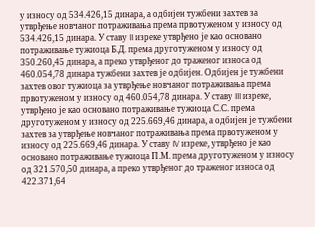у износу од 534.426,15 динара, а одбијен тужбени захтев за утврђење новчаног потраживања према првотуженом у износу од 534.426,15 динара. У ставу II изреке утврђено је као основано потраживање тужиоца Б.Д. према друготуженом у износу од 350.260,45 динара, а преко утврђеног до траженог износа од 460.054,78 динара тужбени захтев је одбијен. Одбијен је тужбени захтев овог тужиоца за утврђење новчаног потраживања према првотуженом у износу од 460.054,78 динара. У ставу III изреке, утврђено је као основано потраживање тужиоца С.С. према друготуженом у износу од 225.669,46 динара, а одбијен је тужбени захтев за утврђење новчаног потраживања према првотуженом у износу од 225.669,46 динара. У ставу IV изреке, утврђено је као основано потраживање тужиоца П.М. према друготуженом у износу од 321.570,50 динара, а преко утврђеног до траженог износа од 422.371,64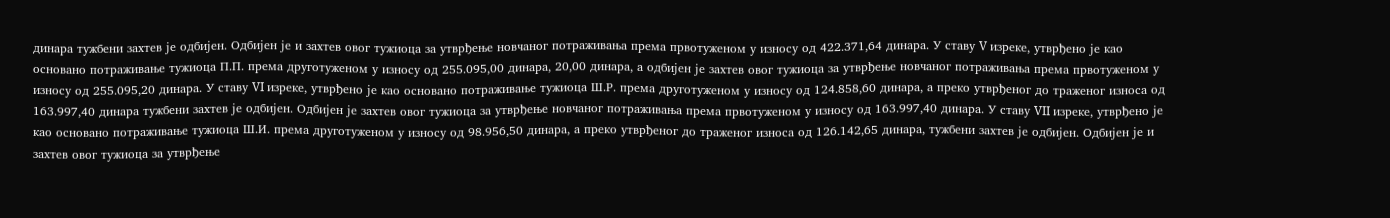динара тужбени захтев је одбијен. Одбијен је и захтев овог тужиоца за утврђење новчаног потраживања према првотуженом у износу од 422.371,64 динара. У ставу V изреке, утврђено је као основано потраживање тужиоца П.П. према друготуженом у износу од 255.095,00 динара, 20,00 динара, а одбијен је захтев овог тужиоца за утврђење новчаног потраживања према првотуженом у износу од 255.095,20 динара. У ставу VI изреке, утврђено је као основано потраживање тужиоца Ш.Р. према друготуженом у износу од 124.858,60 динара, а преко утврђеног до траженог износа од 163.997,40 динара тужбени захтев је одбијен. Одбијен је захтев овог тужиоца за утврђење новчаног потраживања према првотуженом у износу од 163.997,40 динара. У ставу VII изреке, утврђено је као основано потраживање тужиоца Ш.И. према друготуженом у износу од 98.956,50 динара, а преко утврђеног до траженог износа од 126.142,65 динара, тужбени захтев је одбијен. Одбијен је и захтев овог тужиоца за утврђење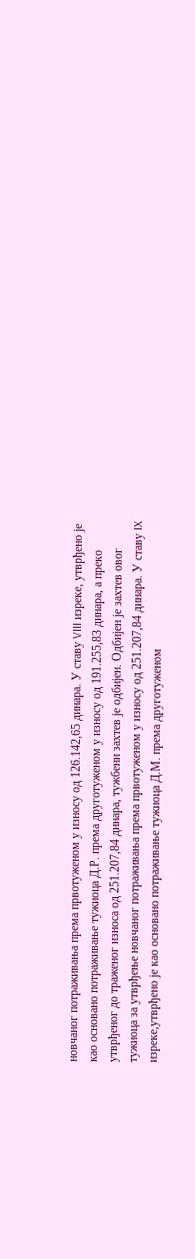новчаног потраживања према првотуженом у износу од 126.142,65 динара. У ставу VIII изреке, утврђено је као основано потраживање тужиоца Д.Р. према друготуженом у износу од 191.255,83 динара, а преко утврђеног до траженог износа од 251.207,84 динара, тужбени захтев је одбијен. Одбијен је захтев овог тужиоца за утврђење новчаног потраживања према првотуженом у износу од 251.207,84 динара. У ставу IX изреке,утврђено је као основано потраживање тужиоца Д.М. према друготуженом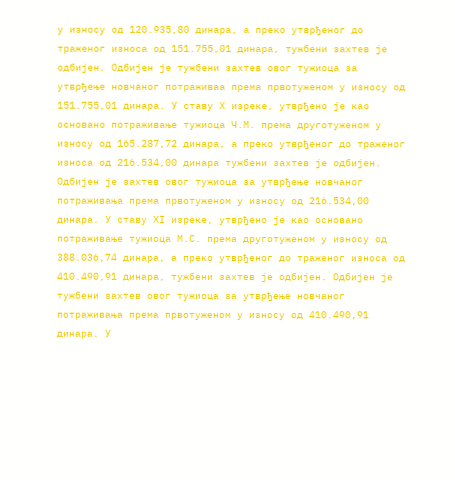у износу од 120.935,80 динара, а преко утврђеног до траженог износа од 151.755,01 динара, тужбени захтев је одбијен. Одбијен је тужбени захтев овог тужиоца за утврђење новчаног потраживаа према првотуженом у износу од 151.755,01 динара. У ставу X изреке, утврђено је као основано потраживање тужиоца Ч.М. према друготуженом у износу од 165.287,72 динара, а преко утврђеног до траженог износа од 216.534,00 динара тужбени захтев је одбијен. Одбијен је захтев овог тужиоца за утврђење новчаног потраживања према првотуженом у износу од 216.534,00 динара. У ставу XI изреке, утврђено је као основано потраживање тужиоца М.С. према друготуженом у износу од 388.036,74 динара, а преко утврђеног до траженог износа од 410.490,91 динара, тужбени захтев је одбијен. Одбијен је тужбени захтев овог тужиоца за утврђење новчаног потраживања према првотуженом у износу од 410.490,91 динара. У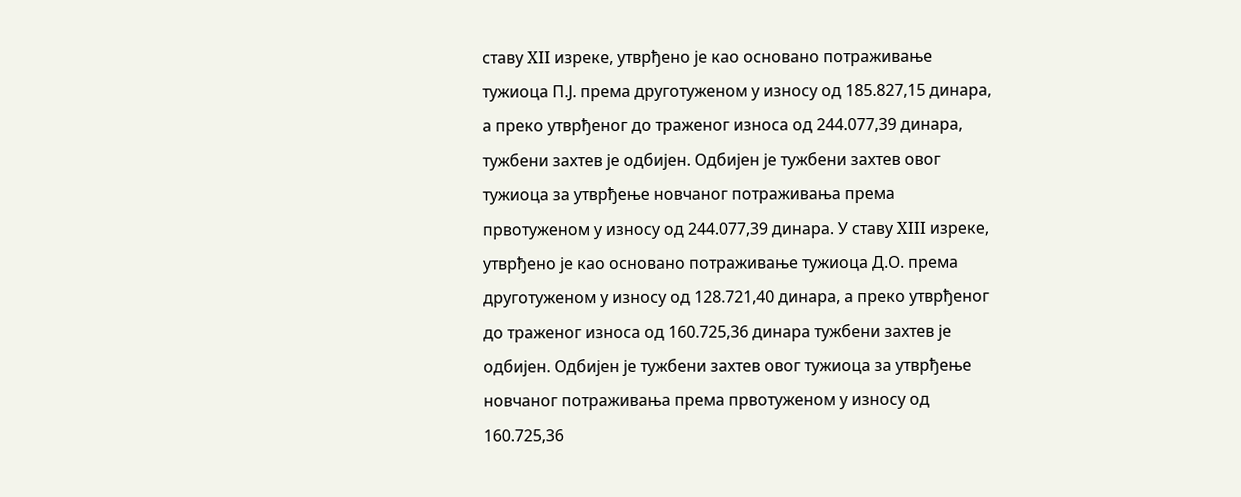ставу XII изреке, утврђено је као основано потраживање тужиоца П.Ј. према друготуженом у износу од 185.827,15 динара, а преко утврђеног до траженог износа од 244.077,39 динара, тужбени захтев је одбијен. Одбијен је тужбени захтев овог тужиоца за утврђење новчаног потраживања према првотуженом у износу од 244.077,39 динара. У ставу XIII изреке, утврђено је као основано потраживање тужиоца Д.О. према друготуженом у износу од 128.721,40 динара, а преко утврђеног до траженог износа од 160.725,36 динара тужбени захтев је одбијен. Одбијен је тужбени захтев овог тужиоца за утврђење новчаног потраживања према првотуженом у износу од 160.725,36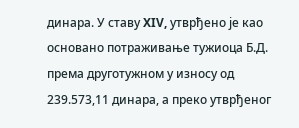динара. У ставу XIV, утврђено је као основано потраживање тужиоца Б.Д. према друготужном у износу од 239.573,11 динара, а преко утврђеног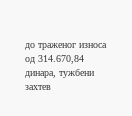до траженог износа од 314.670,84 динара, тужбени захтев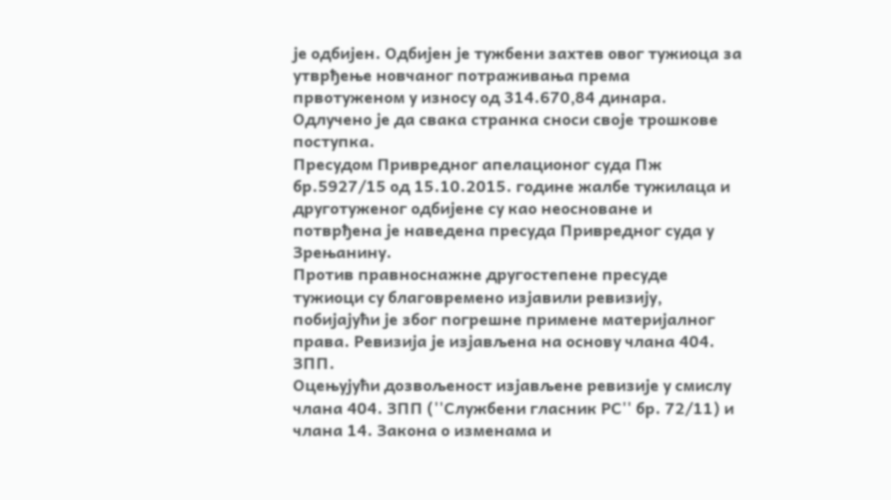је одбијен. Одбијен је тужбени захтев овог тужиоца за утврђење новчаног потраживања према првотуженом у износу од 314.670,84 динара. Одлучено је да свака странка сноси своје трошкове поступка.
Пресудом Привредног апелационог суда Пж бр.5927/15 од 15.10.2015. године жалбе тужилаца и друготуженог одбијене су као неосноване и потврђена је наведена пресуда Привредног суда у Зрењанину.
Против правноснажне другостепене пресуде тужиоци су благовремено изјавили ревизију, побијајући је због погрешне примене материјалног права. Ревизија је изјављена на основу члана 404. ЗПП.
Оцењујући дозвољеност изјављене ревизије у смислу члана 404. ЗПП (''Службени гласник РС'' бр. 72/11) и члана 14. Закона о изменама и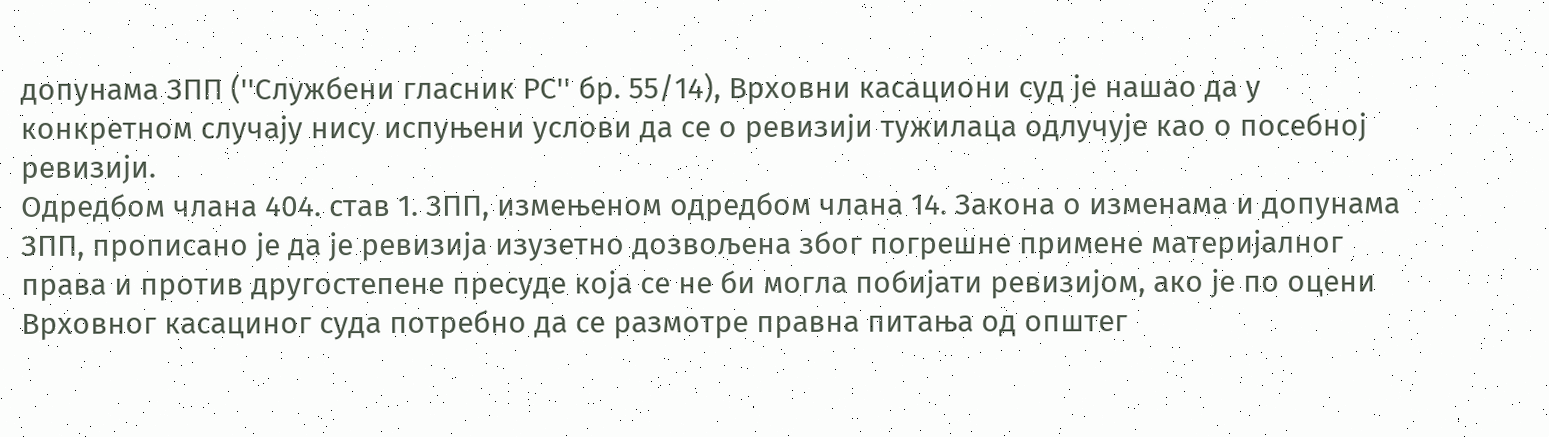допунама ЗПП (''Службени гласник РС'' бр. 55/14), Врховни касациони суд је нашао да у конкретном случају нису испуњени услови да се о ревизији тужилаца одлучује као о посебној ревизији.
Одредбом члана 404. став 1. ЗПП, измењеном одредбом члана 14. Закона о изменама и допунама ЗПП, прописано је да је ревизија изузетно дозвољена због погрешне примене материјалног права и против другостепене пресуде која се не би могла побијати ревизијом, ако је по оцени Врховног касациног суда потребно да се размотре правна питања од општег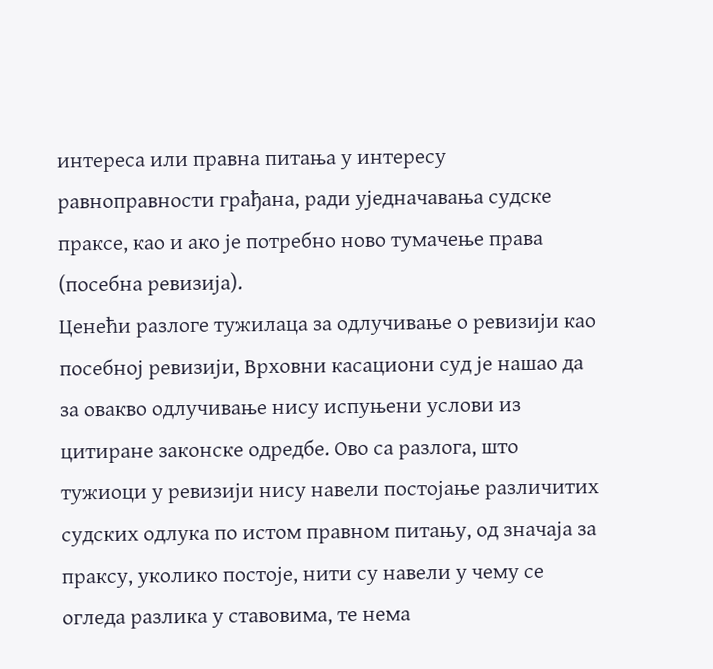интереса или правна питања у интересу равноправности грађана, ради уједначавања судске праксе, као и ако је потребно ново тумачење права (посебна ревизија).
Ценећи разлоге тужилаца за одлучивање о ревизији као посебној ревизији, Врховни касациони суд је нашао да за овакво одлучивање нису испуњени услови из цитиране законске одредбе. Ово са разлога, што тужиоци у ревизији нису навели постојање различитих судских одлука по истом правном питању, од значаја за праксу, уколико постоје, нити су навели у чему се огледа разлика у ставовима, те нема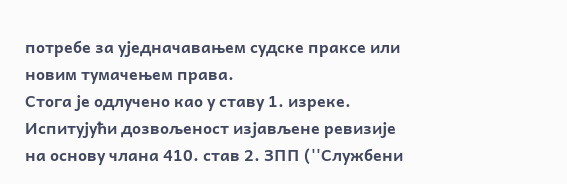потребе за уједначавањем судске праксе или новим тумачењем права.
Стога је одлучено као у ставу 1. изреке.
Испитујући дозвољеност изјављене ревизије на основу члана 410. став 2. ЗПП (''Службени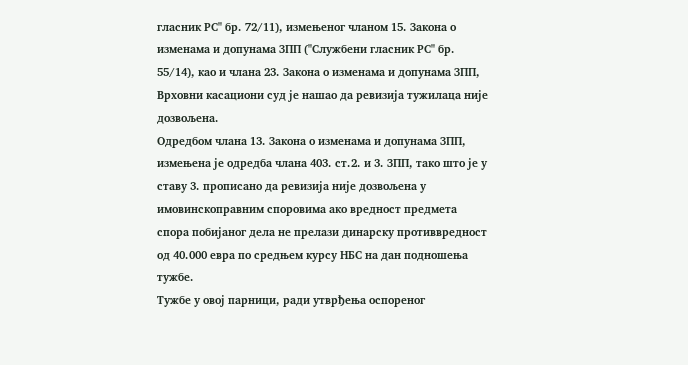гласник РС'' бр. 72/11), измењеног чланом 15. Закона о изменама и допунама ЗПП (''Службени гласник РС'' бр. 55/14), као и члана 23. Закона о изменама и допунама ЗПП, Врховни касациони суд је нашао да ревизија тужилаца није дозвољена.
Одредбом члана 13. Закона о изменама и допунама ЗПП, измењена је одредба члана 403. ст.2. и 3. ЗПП, тако што је у ставу 3. прописано да ревизија није дозвољена у имовинскоправним споровима ако вредност предмета спора побијаног дела не прелази динарску противвредност од 40.000 евра по средњем курсу НБС на дан подношења тужбе.
Тужбе у овој парници, ради утврђења оспореног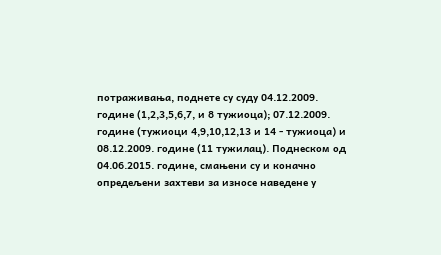потраживања, поднете су суду 04.12.2009. године (1,2,3,5,6,7, и 8 тужиоца); 07.12.2009. године (тужиоци 4,9,10,12,13 и 14 - тужиоца) и 08.12.2009. године (11 тужилац). Поднеском од 04.06.2015. године, смањени су и коначно опредељени захтеви за износе наведене у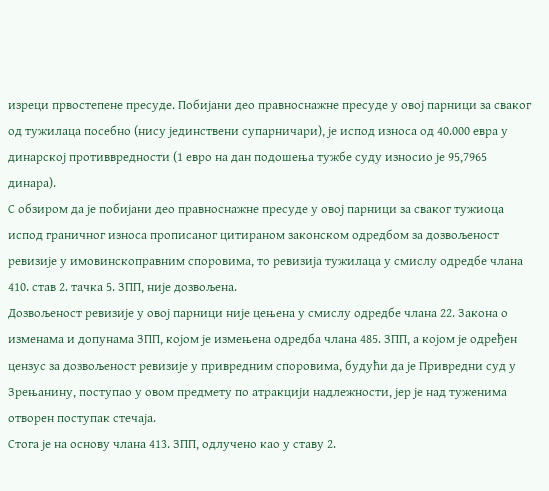изреци првостепене пресуде. Побијани део правноснажне пресуде у овој парници за сваког од тужилаца посебно (нису јединствени супарничари), је испод износа од 40.000 евра у динарској противвредности (1 евро на дан подошења тужбе суду износио је 95,7965 динара).
С обзиром да је побијани део правноснажне пресуде у овој парници за сваког тужиоца испод граничног износа прописаног цитираном законском одредбом за дозвољеност ревизије у имовинскоправним споровима, то ревизија тужилаца у смислу одредбе члана 410. став 2. тачка 5. ЗПП, није дозвољена.
Дозвољеност ревизије у овој парници није цењена у смислу одредбе члана 22. Закона о изменама и допунама ЗПП, којом је измењена одредба члана 485. ЗПП, а којом је одређен цензус за дозвољеност ревизије у привредним споровима, будући да је Привредни суд у Зрењанину, поступао у овом предмету по атракцији надлежности, јер је над туженима отворен поступак стечаја.
Стога је на основу члана 413. ЗПП, одлучено као у ставу 2.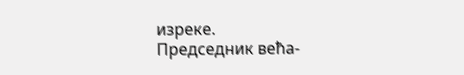изреке.
Председник већа-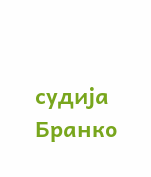судија
Бранко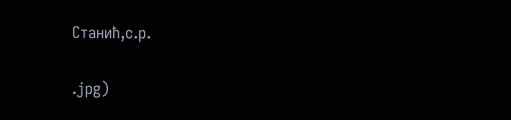Станић,с.р.

.jpg)